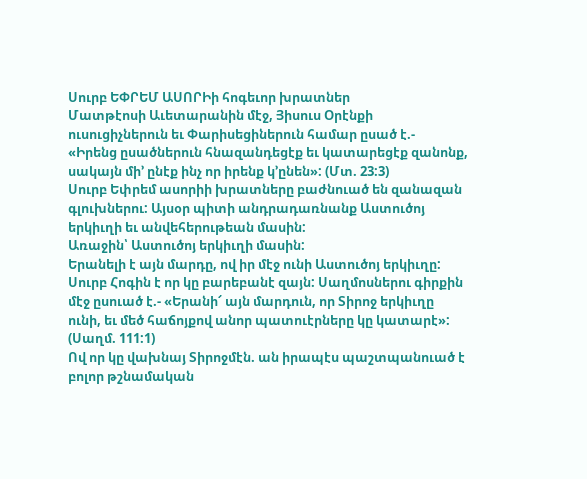Սուրբ ԵՓՐԵՄ ԱՍՈՐԻի հոգեւոր խրատներ
Մատթէոսի Աւետարանին մէջ, Յիսուս Օրէնքի ուսուցիչներուն եւ Փարիսեցիներուն համար ըսած է.-
«Իրենց ըսածներուն հնազանդեցէք եւ կատարեցէք զանոնք, սակայն մի’ ընէք ինչ որ իրենք կ’ընեն»: (Մտ. 23:3)
Սուրբ Եփրեմ ասորիի խրատները բաժնուած են զանազան գլուխներու: Այսօր պիտի անդրադառնանք Աստուծոյ երկիւղի եւ անվեհերութեան մասին:
Առաջին՝ Աստուծոյ երկիւղի մասին:
Երանելի է այն մարդը, ով իր մէջ ունի Աստուծոյ երկիւղը: Սուրբ Հոգին է որ կը բարեբանէ զայն: Սաղմոսներու գիրքին մէջ ըսուած է.- «Երանի՜ այն մարդուն, որ Տիրոջ երկիւղը ունի, եւ մեծ հաճոյքով անոր պատուէրները կը կատարէ»: (Սաղմ. 111:1)
Ով որ կը վախնայ Տիրոջմէն. ան իրապէս պաշտպանուած է բոլոր թշնամական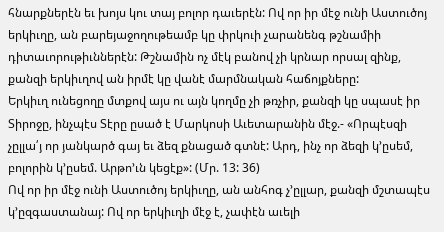հնարքներէն եւ խոյս կու տայ բոլոր դաւերէն: Ով որ իր մէջ ունի Աստուծոյ երկիւղը, ան բարեյաջողութեամբ կը փրկուի չարանենգ թշնամիի դիտաւորութիւններէն: Թշնամին ոչ մէկ բանով չի կրնար որսալ զինք, քանզի երկիւղով ան իրմէ կը վանէ մարմնական հաճոյքները:
Երկիւղ ունեցողը մտքով այս ու այն կողմը չի թռչիր, քանզի կը սպասէ իր Տիրոջը, ինչպէս Տէրը ըսած է Մարկոսի Աւետարանին մէջ.- «Որպէսզի չըլլա՛յ որ յանկարծ գայ եւ ձեզ քնացած գտնէ: Արդ, ինչ որ ձեզի կ’ըսեմ, բոլորին կ’ըսեմ. Արթո’ւն կեցէք»: (Մր. 13: 36)
Ով որ իր մէջ ունի Աստուծոյ երկիւղը, ան անհոգ չ’ըլլար, քանզի մշտապէս կ’ըզգաստանայ: Ով որ երկիւղի մէջ է, չափէն աւելի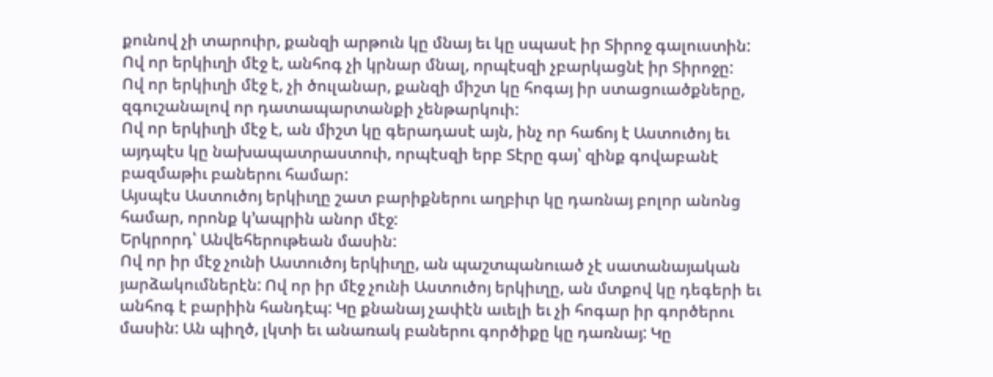քունով չի տարուիր, քանզի արթուն կը մնայ եւ կը սպասէ իր Տիրոջ գալուստին: Ով որ երկիւղի մէջ է, անհոգ չի կրնար մնալ, որպէսզի չբարկացնէ իր Տիրոջը:
Ով որ երկիւղի մէջ է, չի ծուլանար, քանզի միշտ կը հոգայ իր ստացուածքները, զգուշանալով որ դատապարտանքի չենթարկուի:
Ով որ երկիւղի մէջ է, ան միշտ կը գերադասէ այն, ինչ որ հաճոյ է Աստուծոյ եւ այդպէս կը նախապատրաստուի, որպէսզի երբ Տէրը գայ՝ զինք գովաբանէ բազմաթիւ բաներու համար:
Այսպէս Աստուծոյ երկիւղը շատ բարիքներու աղբիւր կը դառնայ բոլոր անոնց համար, որոնք կ’ապրին անոր մէջ:
Երկրորդ՝ Անվեհերութեան մասին:
Ով որ իր մէջ չունի Աստուծոյ երկիւղը, ան պաշտպանուած չէ սատանայական յարձակումներէն: Ով որ իր մէջ չունի Աստուծոյ երկիւղը, ան մտքով կը դեգերի եւ անհոգ է բարիին հանդէպ: Կը քնանայ չափէն աւելի եւ չի հոգար իր գործերու մասին: Ան պիղծ, լկտի եւ անառակ բաներու գործիքը կը դառնայ: Կը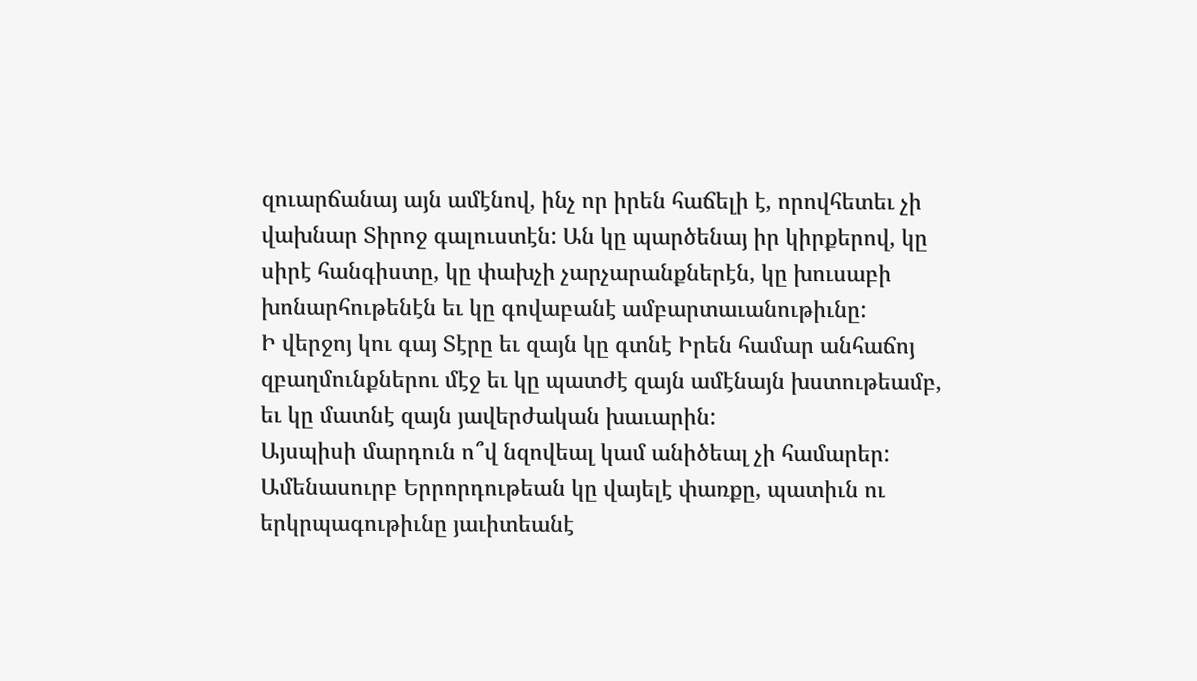զուարճանայ այն ամէնով, ինչ որ իրեն հաճելի է, որովհետեւ չի վախնար Տիրոջ գալուստէն: Ան կը պարծենայ իր կիրքերով, կը սիրէ հանգիստը, կը փախչի չարչարանքներէն, կը խուսաբի խոնարհութենէն եւ կը գովաբանէ ամբարտաւանութիւնը:
Ի վերջոյ կու գայ Տէրը եւ զայն կը գտնէ Իրեն համար անհաճոյ զբաղմունքներու մէջ եւ կը պատժէ զայն ամէնայն խստութեամբ, եւ կը մատնէ զայն յավերժական խաւարին:
Այսպիսի մարդուն ո՞վ նզովեալ կամ անիծեալ չի համարեր:
Ամենասուրբ Երրորդութեան կը վայելէ փառքը, պատիւն ու երկրպագութիւնը յաւիտեանէ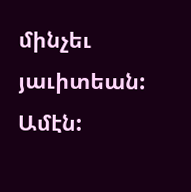մինչեւ յաւիտեան: Ամէն: